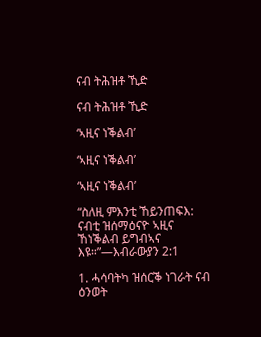ናብ ትሕዝቶ ኺድ

ናብ ትሕዝቶ ኺድ

‘ኣዚና ነቕልብ’

‘ኣዚና ነቕልብ’

‘ኣዚና ነቕልብ’

“ስለዚ ምእንቲ ኸይንጠፍእ: ናብቲ ዝሰማዕናዮ ኣዚና ኸነቕልብ ይግብኣና እዩ።”—እብራውያን 2:1

1. ሓሳባትካ ዝሰርቕ ነገራት ናብ ዕንወት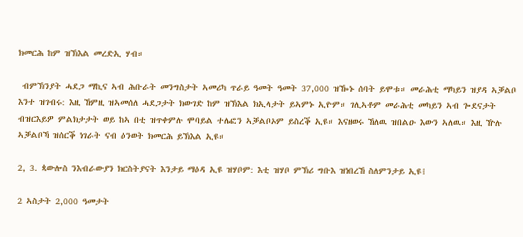ክመርሕ ከም ዝኽእል መረድኢ ሃብ።

 ብምኽንያት ሓደጋ ማኪና ኣብ ሕቡራት መንግስታት ኣመሪካ ጥራይ ዓመት ዓመት 37,000 ዝዀኑ ሰባት ይሞቱ። መራሕቲ ማካይን ዝያዳ ኣቓልቦ እንተ ዝገብሩ: እዚ ኸምዚ ዝኣመሰለ ሓደጋታት ክውገድ ከም ዝኽእል ክኢላታት ይኣምኑ ኢዮም። ገሊኣቶም መራሕቲ መካይን ኣብ ጐደናታት ብዝርእይዎ ምልክታታት ወይ ከኣ በቲ ዝጥቀምሉ ሞባይል ተሌፎን ኣቓልቦኦም ይስረቕ ኢዩ። እናዘወሩ ኸለዉ ዝበልዑ እውን ኣለዉ። እዚ ዅሉ ኣቓልቦኻ ዝሰርቕ ነገራት ናብ ዕንወት ክመርሕ ይኽእል ኢዩ።

2, 3. ጳውሎስ ንእብራውያን ክርስትያናት እንታይ ማዕዳ ኢዩ ዝሃቦም: እቲ ዝሃቦ ምኽሪ ግቡእ ዝነበረኸ ስለምንታይ ኢዩ፧

2 ኣስታት 2,000 ዓመታት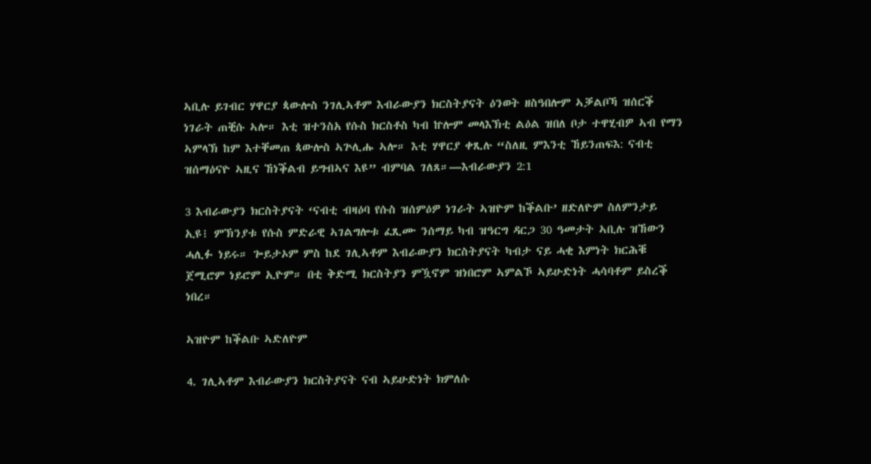ኣቢሉ ይገብር ሃዋርያ ጳውሎስ ንገሊኣቶም እብራውያን ክርስትያናት ዕንወት ዘስዓበሎም ኣቓልቦኻ ዝሰርቕ ነገራት ጠቒሱ ኣሎ። እቲ ዝተንስአ የሱስ ክርስቶስ ካብ ኵሎም መላእኽቲ ልዕል ዝበለ ቦታ ተዋሂብዎ ኣብ የማን ኣምላኽ ከም እተቐመጠ ጳውሎስ ኣጕሊሑ ኣሎ። እቲ ሃዋርያ ቀጺሉ “ስለዚ ምእንቲ ኸይንጠፍእ: ናብቲ ዝሰማዕናዮ ኣዚና ኸነቕልብ ይግብኣና እዩ” ብምባል ገለጸ።—እብራውያን 2:1

3 እብራውያን ክርስትያናት ‘ናብቲ ብዛዕባ የሱስ ዝሰምዕዎ ነገራት ኣዝዮም ከቕልቡ’ ዘድለዮም ስለምንታይ ኢዩ፧ ምኽንያቱ የሱስ ምድራዊ ኣገልግሎቱ ፈጺሙ ንሰማይ ካብ ዝዓርግ ዳርጋ 30 ዓመታት ኣቢሉ ዝኸውን ሓሊፉ ነይሩ። ጐይታኦም ምስ ከደ ገሊኣቶም እብራውያን ክርስትያናት ካብታ ናይ ሓቂ እምነት ክርሕቑ ጀሚሮም ነይሮም ኢዮም። በቲ ቅድሚ ክርስትያን ምዃኖም ዝነበሮም ኣምልኾ ኣይሁድነት ሓሳባቶም ይስረቕ ነበረ።

ኣዝዮም ከቕልቡ ኣድለዮም

4. ገሊኣቶም እብራውያን ክርስትያናት ናብ ኣይሁድነት ክምለሱ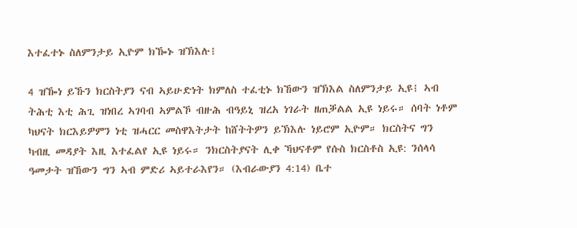እተፈተኑ ስለምንታይ ኢዮም ክዀኑ ዝኽእሉ፧

4 ዝዀነ ይኹን ክርስትያን ናብ ኣይሁድነት ክምለስ ተፈቲኑ ክኸውን ዝኽእል ስለምንታይ ኢዩ፧ ኣብ ትሕቲ እቲ ሕጊ ዝነበረ ኣገባብ ኣምልኾ ብዙሕ ብዓይኒ ዝረአ ነገራት ዘጠቓልል ኢዩ ነይሩ። ሰባት ነቶም ካህናት ክርእይዎምን ነቲ ዝሓርር መስዋእትታት ከሸትትዎን ይኽእሉ ነይሮም ኢዮም። ክርስትና ግን ካብዚ መዳያት እዚ እተፈልየ ኢዩ ነይሩ። ንክርስትያናት ሊቀ ኻህናቶም የሱስ ክርስቶስ ኢዩ: ንሰላሳ ዓመታት ዝኸውን ግን ኣብ ምድሪ ኣይተራእየን። (እብራውያን 4:14) ቤተ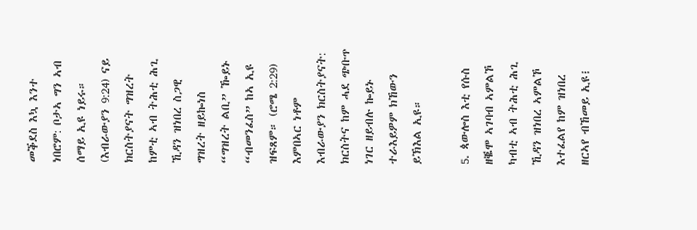መቕደስ እኳ እንተ ነበሮም: ቦታኣ ግን ኣብ ሰማይ ኢዩ ነይሩ። (እብራውያን 9:24) ናይ ክርስትያናት ግዝረት ከምቲ ኣብ ትሕቲ ሕጊ ኺዳን ዝነበረ ስጋዊ ግዝረት ዘይኰነስ “ግዝረት ልቢ” ዀይኑ “ብመንፈስ” ከኣ ኢዩ ዝፍጸም። (ሮሜ 2:29) እምበኣር ነቶም እብራውያን ክርስትያናት: ክርስትና ከም ሓደ ጭቡጥ ነገር ዘይብሉ ኰይኑ ተራእይዎም ክኸውን ይኽእል ኢዩ።

5. ጳውሎስ እቲ የሱስ ዘቘሞ ኣገባብ ኣምልኾ ካብቲ ኣብ ትሕቲ ሕጊ ኺዳን ዝነበረ ኣምልኾ እተፈልየ ከም ዝነበረ ዘርኣየ ብኸመይ ኢዩ፧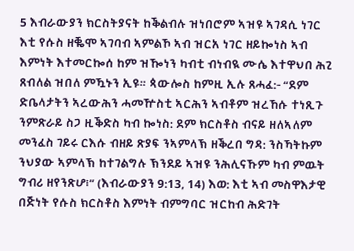5 እብራውያን ክርስትያናት ከቕልብሉ ዝነበሮም ኣዝዩ ኣገዳሲ ነገር እቲ የሱስ ዘቘሞ ኣገባብ ኣምልኾ ኣብ ዝርአ ነገር ዘይኰነስ ኣብ እምነት እተመርኰሰ ከም ዝዀነን ካብቲ ብነብዪ ሙሴ እተዋህበ ሕጊ ጸብለል ዝበለ ምዃኑን ኢዩ። ጳውሎስ ከምዚ ኢሉ ጸሓፈ:- “ደም ድቤላታትን ኣረውሕን ሓመዅስቲ ኣርሕን ኣብቶም ዝረኸሱ ተነጺጉ ንምጽራይ ስጋ ዚቕድስ ካብ ኰነስ: ደም ክርስቶስ ብናይ ዘለኣለም መንፈስ ገይሩ ርእሱ ብዘይ ጽያፍ ንኣምላኽ ዘቕረበ ግዳ: ንስኻትኩም ንህያው ኣምላኽ ከተገልግሉ ኽንደይ ኣዝዩ ንሕሊናኹም ካብ ምዉት ግብሪ ዘየንጽሆ፧” (እብራውያን 9:13, 14) እወ: እቲ ኣብ መስዋእታዊ በጅነት የሱስ ክርስቶስ እምነት ብምግባር ዝርከብ ሕድገት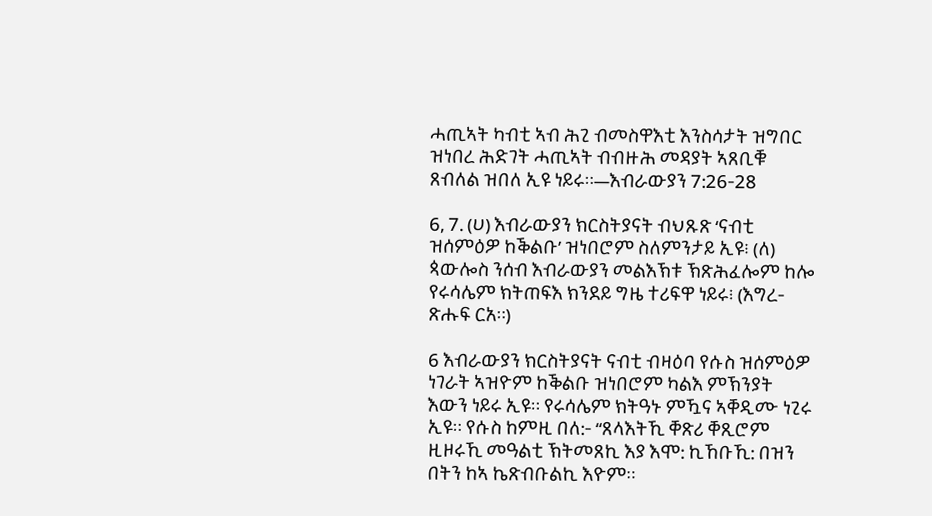ሓጢኣት ካብቲ ኣብ ሕጊ ብመስዋእቲ እንስሳታት ዝግበር ዝነበረ ሕድገት ሓጢኣት ብብዙሕ መዳያት ኣጸቢቑ ጸብለል ዝበለ ኢዩ ነይሩ።—እብራውያን 7:26-28

6, 7. (ሀ) እብራውያን ክርስትያናት ብህጹጽ ‘ናብቲ ዝሰምዕዎ ከቕልቡ’ ዝነበሮም ስለምንታይ ኢዩ፧ (ለ) ጳውሎስ ንሰብ እብራውያን መልእኽቱ ኽጽሕፈሎም ከሎ የሩሳሌም ክትጠፍእ ክንደይ ግዜ ተሪፍዋ ነይሩ፧ (እግረ-ጽሑፍ ርአ።)

6 እብራውያን ክርስትያናት ናብቲ ብዛዕባ የሱስ ዝሰምዕዎ ነገራት ኣዝዮም ከቕልቡ ዝነበሮም ካልእ ምኽንያት እውን ነይሩ ኢዩ። የሩሳሌም ክትዓኑ ምዃና ኣቐዲሙ ነጊሩ ኢዩ። የሱስ ከምዚ በለ:- “ጸላእትኺ ቐጽሪ ቐጺሮም ዚዞሩኺ መዓልቲ ኽትመጸኪ እያ እሞ: ኪኸቡኺ: በዝን በትን ከኣ ኬጽብቡልኪ እዮም።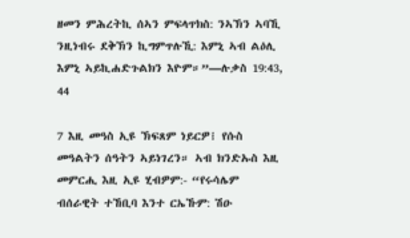ዘመን ምሕረትኪ ሰኣን ምፍላጥክስ: ንኣኽን ኣባኺ ንዚነብሩ ደቅኽን ኪግምጥሉኺ: እምኒ ኣብ ልዕሊ እምኒ ኣይኪሐድጉልክን እዮም።”—ሉቃስ 19:43, 44

7 እዚ መዓስ ኢዩ ኽፍጸም ነይርዎ፧ የሱስ መዓልትን ሰዓትን ኣይነገረን። ኣብ ክንድኡስ እዚ መምርሒ እዚ ኢዩ ሂብዎም:- “የሩሳሌም ብሰራዊት ተኸቢባ እንተ ርኤኹም: ሽዑ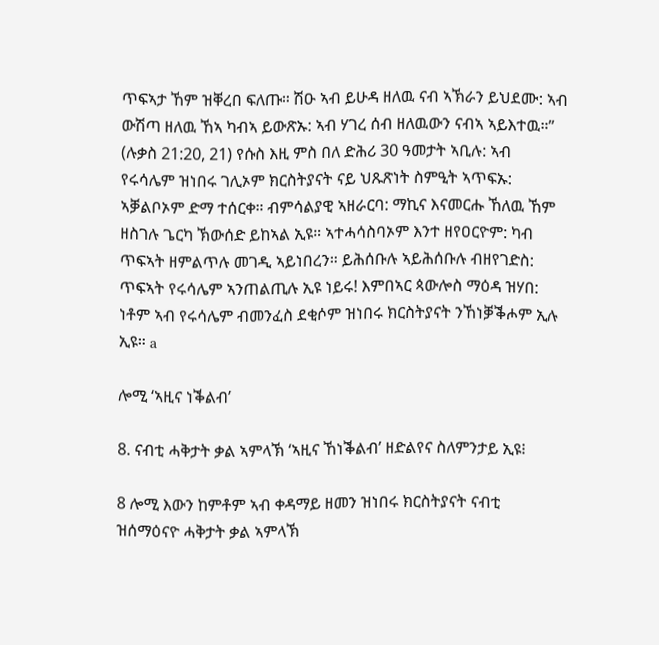ጥፍኣታ ኸም ዝቐረበ ፍለጡ። ሽዑ ኣብ ይሁዳ ዘለዉ ናብ ኣኽራን ይህደሙ: ኣብ ውሽጣ ዘለዉ ኸኣ ካብኣ ይውጽኡ: ኣብ ሃገረ ሰብ ዘለዉውን ናብኣ ኣይእተዉ።” (ሉቃስ 21:20, 21) የሱስ እዚ ምስ በለ ድሕሪ 30 ዓመታት ኣቢሉ: ኣብ የሩሳሌም ዝነበሩ ገሊኦም ክርስትያናት ናይ ህጹጽነት ስምዒት ኣጥፍኡ: ኣቓልቦኦም ድማ ተሰርቀ። ብምሳልያዊ ኣዘራርባ: ማኪና እናመርሑ ኸለዉ ኸም ዘስገሉ ጌርካ ኽውሰድ ይከኣል ኢዩ። ኣተሓሳስባኦም እንተ ዘየዐርዮም: ካብ ጥፍኣት ዘምልጥሉ መገዲ ኣይነበረን። ይሕሰቡሉ ኣይሕሰቡሉ ብዘየገድስ: ጥፍኣት የሩሳሌም ኣንጠልጢሉ ኢዩ ነይሩ! እምበኣር ጳውሎስ ማዕዳ ዝሃበ: ነቶም ኣብ የሩሳሌም ብመንፈስ ደቂሶም ዝነበሩ ክርስትያናት ንኸነቓቕሖም ኢሉ ኢዩ። a

ሎሚ ‘ኣዚና ነቕልብ’

8. ናብቲ ሓቅታት ቃል ኣምላኽ ‘ኣዚና ኸነቕልብ’ ዘድልየና ስለምንታይ ኢዩ፧

8 ሎሚ እውን ከምቶም ኣብ ቀዳማይ ዘመን ዝነበሩ ክርስትያናት ናብቲ ዝሰማዕናዮ ሓቅታት ቃል ኣምላኽ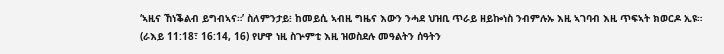‘ኣዚና ኸነቕልብ ይግብኣና።’ ስለምንታይ፧ ከመይሲ ኣብዚ ግዜና እውን ንሓደ ህዝቢ ጥራይ ዘይኰነስ ንብምሉኡ እዚ ኣገባብ እዚ ጥፍኣት ክወርዶ ኢዩ። (ራእይ 11:18፣ 16:14, 16) የሆዋ ነዚ ስጕምቲ እዚ ዝወስደሉ መዓልትን ሰዓትን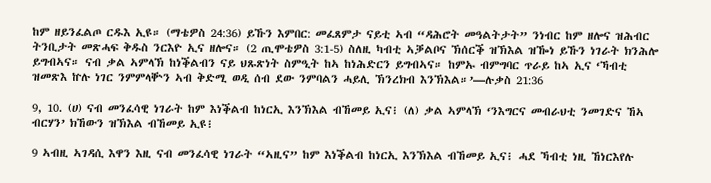ከም ዘይንፈልጦ ርዱእ ኢዩ። (ማቴዎስ 24:36) ይኹን እምበር: መፈጸምታ ናይቲ ኣብ “ዳሕሮት መዓልትታት” ንነብር ከም ዘሎና ዝሕብር ትንቢታት መጽሓፍ ቅዱስ ንርእዮ ኢና ዘሎና። (2 ጢሞቴዎስ 3:1-5) ስለዚ ካብቲ ኣቓልቦና ኽሰርቕ ዝኽእል ዝዀነ ይኹን ነገራት ክንሕሎ ይግብኣና። ናብ ቃል ኣምላኽ ከነቕልብን ናይ ህጹጽነት ስምዒት ከኣ ከነሕድርን ይግብኣና። ከምኡ ብምግባር ጥራይ ከኣ ኢና ‘ኻብቲ ዝመጽእ ኵሉ ነገር ንምምላቝን ኣብ ቅድሚ ወዲ ሰብ ደው ንምባልን ሓይሊ ኽንረክብ እንኽእል።’—ሉቃስ 21:36

9, 10. (ሀ) ናብ መንፈሳዊ ነገራት ከም እነቕልብ ከነርኢ እንኽእል ብኸመይ ኢና፧ (ለ) ቃል ኣምላኽ ‘ንእግርና መብራህቲ ንመገድና ኸኣ ብርሃን’ ክኸውን ዝኽእል ብኸመይ ኢዩ፧

9 ኣብዚ ኣገዳሲ እዋን እዚ ናብ መንፈሳዊ ነገራት “ኣዚና” ከም እነቕልብ ከነርኢ እንኽእል ብኸመይ ኢና፧ ሓደ ኻብቲ ነዚ ኸነርእየሉ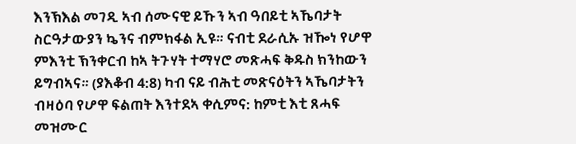እንኽእል መገዲ ኣብ ሰሙናዊ ይኹን ኣብ ዓበይቲ ኣኼባታት ስርዓታውያን ኴንና ብምክፋል ኢዩ። ናብቲ ደራሲኡ ዝዀነ የሆዋ ምእንቲ ኽንቀርብ ከኣ ትጉሃት ተማሃሮ መጽሓፍ ቅዱስ ክንከውን ይግብኣና። (ያእቆብ 4:8) ካብ ናይ ብሕቲ መጽናዕትን ኣኼባታትን ብዛዕባ የሆዋ ፍልጠት እንተደኣ ቀሲምና: ከምቲ እቲ ጸሓፍ መዝሙር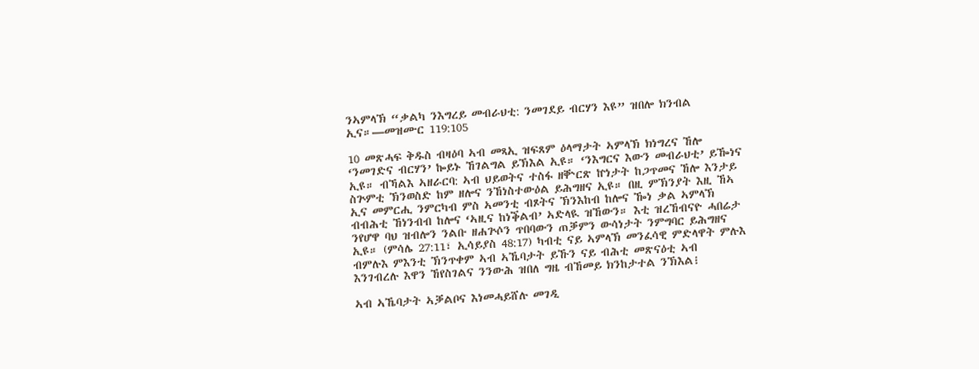ንኣምላኽ “ቃልካ ንእግረይ መብራህቲ: ንመገደይ ብርሃን እዩ” ዝበሎ ክንብል ኢና።—መዝሙር 119:105

10 መጽሓፍ ቅዱስ ብዛዕባ ኣብ መጻኢ ዝፍጸም ዕላማታት ኣምላኽ ክነግረና ኸሎ ‘ንመገድና ብርሃን’ ኰይኑ ኸገልግል ይኽእል ኢዩ። ‘ንእግርና እውን መብራህቲ’ ይዀነና ኢዩ። ብኻልእ ኣዘራርባ: ኣብ ህይወትና ተስፋ ዘቝርጽ ኵነታት ከጋጥመና ኸሎ እንታይ ስጕምቲ ኽንወስድ ከም ዘሎና ንኸነስተውዕል ይሕግዘና ኢዩ። በዚ ምኽንያት እዚ ኸኣ ኢና መምርሒ ንምርካብ ምስ ኣመንቲ ብጾትና ኽንእከብ ከሎና ዀነ ቃል ኣምላኽ ብብሕቲ ኸነንብብ ከሎና ‘ኣዚና ከነቕልብ’ ኣድላዪ ዝኸውን። እቲ ዝረኸብናዮ ሓበሬታ ንየሆዋ ባህ ዝብሎን ንልቡ ዘሐጕሶን ጥበባውን ጠቓምን ውሳነታት ንምግባር ይሕግዘና ኢዩ። (ምሳሌ 27:11፣ ኢሳይያስ 48:17) ካብቲ ናይ ኣምላኽ መንፈሳዊ ምድላዋት ምሉእ ብምሉእ ምእንቲ ኽንጥቀም ኣብ ኣኼባታት ይኹን ናይ ብሕቲ መጽናዕቲ ኣብ እንገብረሉ እዋን ኸየስገልና ንንውሕ ዝበለ ግዜ ብኸመይ ክንከታተል ንኽእል፧

ኣብ ኣኼባታት ኣቓልቦና እነመሓይሸሉ መገዲ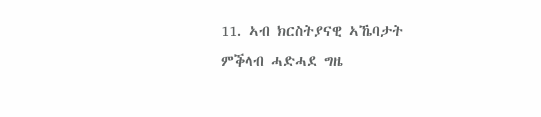11. ኣብ ክርስትያናዊ ኣኼባታት ምቕላብ ሓድሓደ ግዜ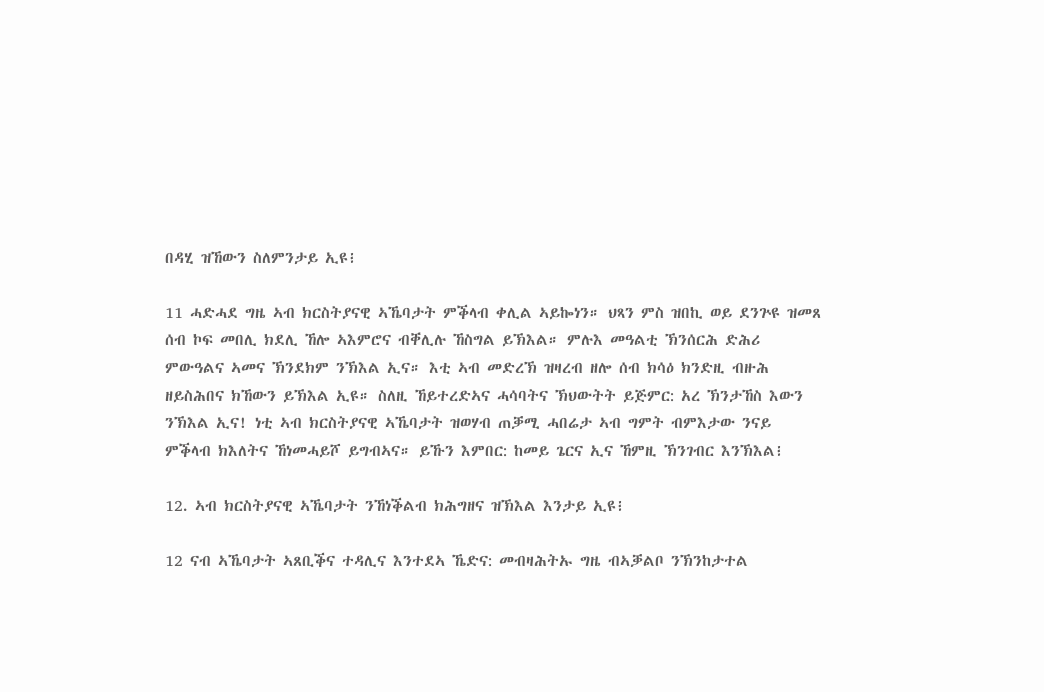በዳሂ ዝኸውን ስለምንታይ ኢዩ፧

11 ሓድሓደ ግዜ ኣብ ክርስትያናዊ ኣኼባታት ምቕላብ ቀሊል ኣይኰነን። ህጻን ምስ ዝበኪ ወይ ደንጕዩ ዝመጸ ሰብ ኮፍ መበሊ ክደሊ ኸሎ ኣእምሮና ብቐሊሉ ኸስግል ይኽእል። ምሉእ መዓልቲ ኽንሰርሕ ድሕሪ ምውዓልና ኣመና ኽንደክም ንኽእል ኢና። እቲ ኣብ መድረኽ ዝዛረብ ዘሎ ሰብ ክሳዕ ክንድዚ ብዙሕ ዘይስሕበና ክኸውን ይኽእል ኢዩ። ስለዚ ኸይተረድኣና ሓሳባትና ኽህውትት ይጅምር: አረ ኽንታኸስ እውን ንኽእል ኢና! ነቲ ኣብ ክርስትያናዊ ኣኼባታት ዝወሃብ ጠቓሚ ሓበሬታ ኣብ ግምት ብምእታው ንናይ ምቕላብ ክእለትና ኸነመሓይሾ ይግብኣና። ይኹን እምበር: ከመይ ጌርና ኢና ኸምዚ ኽንገብር እንኽእል፧

12. ኣብ ክርስትያናዊ ኣኼባታት ንኸነቕልብ ክሕግዘና ዝኽእል እንታይ ኢዩ፧

12 ናብ ኣኼባታት ኣጸቢቕና ተዳሊና እንተደኣ ኼድና: መብዛሕትኡ ግዜ ብኣቓልቦ ንኽንከታተል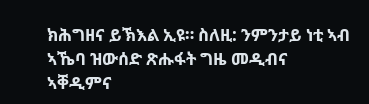ክሕግዘና ይኽእል ኢዩ። ስለዚ: ንምንታይ ነቲ ኣብ ኣኼባ ዝውሰድ ጽሑፋት ግዜ መዲብና ኣቐዲምና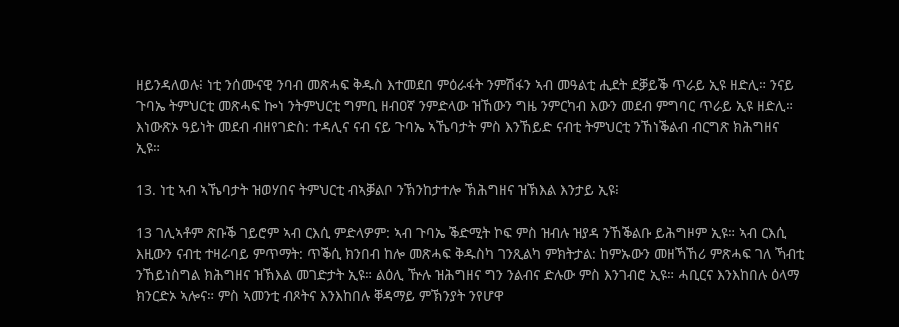ዘይንዳለወሉ፧ ነቲ ንሰሙናዊ ንባብ መጽሓፍ ቅዱስ እተመደበ ምዕራፋት ንምሽፋን ኣብ መዓልቲ ሒደት ደቓይቕ ጥራይ ኢዩ ዘድሊ። ንናይ ጉባኤ ትምህርቲ መጽሓፍ ኰነ ንትምህርቲ ግምቢ ዘብዐኛ ንምድላው ዝኸውን ግዜ ንምርካብ እውን መደብ ምግባር ጥራይ ኢዩ ዘድሊ። እነውጽኦ ዓይነት መደብ ብዘየገድስ: ተዳሊና ናብ ናይ ጉባኤ ኣኼባታት ምስ እንኸይድ ናብቲ ትምህርቲ ንኸነቕልብ ብርግጽ ክሕግዘና ኢዩ።

13. ነቲ ኣብ ኣኼባታት ዝወሃበና ትምህርቲ ብኣቓልቦ ንኽንከታተሎ ኽሕግዘና ዝኽእል እንታይ ኢዩ፧

13 ገሊኣቶም ጽቡቕ ገይሮም ኣብ ርእሲ ምድላዎም: ኣብ ጉባኤ ቕድሚት ኮፍ ምስ ዝብሉ ዝያዳ ንኸቕልቡ ይሕግዞም ኢዩ። ኣብ ርእሲ እዚውን ናብቲ ተዛራባይ ምጥማት: ጥቕሲ ክንበብ ከሎ መጽሓፍ ቅዱስካ ገንጺልካ ምክትታል: ከምኡውን መዘኻኸሪ ምጽሓፍ ገለ ኻብቲ ንኸይነስግል ክሕግዘና ዝኽእል መገድታት ኢዩ። ልዕሊ ዅሉ ዝሕግዘና ግን ንልብና ድሉው ምስ እንገብሮ ኢዩ። ሓቢርና እንእከበሉ ዕላማ ክንርድኦ ኣሎና። ምስ ኣመንቲ ብጾትና እንእከበሉ ቐዳማይ ምኽንያት ንየሆዋ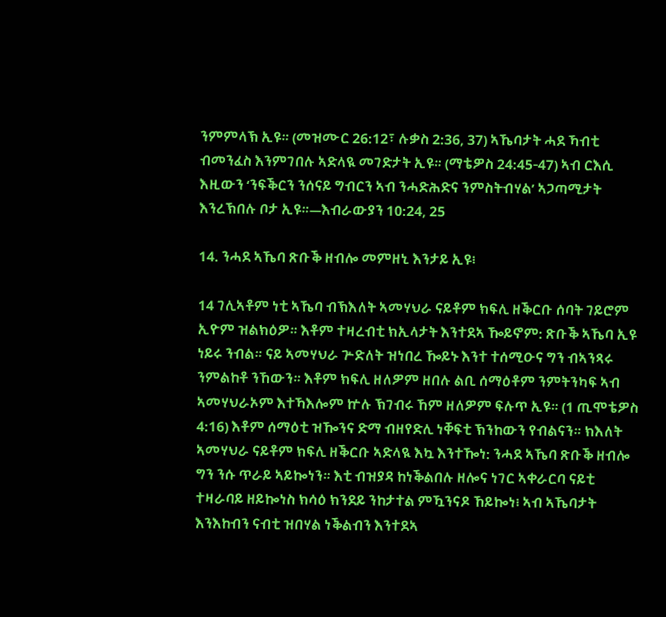ንምምላኽ ኢዩ። (መዝሙር 26:12፣ ሉቃስ 2:36, 37) ኣኼባታት ሓደ ኻብቲ ብመንፈስ እንምገበሉ ኣድላዪ መገድታት ኢዩ። (ማቴዎስ 24:45-47) ኣብ ርእሲ እዚውን ‘ንፍቕርን ንሰናይ ግብርን ኣብ ንሓድሕድና ንምስትብሃል’ ኣጋጣሚታት እንረኽበሉ ቦታ ኢዩ።—እብራውያን 10:24, 25

14. ንሓደ ኣኼባ ጽቡቕ ዘብሎ መምዘኒ እንታይ ኢዩ፧

14 ገሊኣቶም ነቲ ኣኼባ ብኽእለት ኣመሃህራ ናይቶም ክፍሊ ዘቕርቡ ሰባት ገይሮም ኢዮም ዝልክዕዎ። እቶም ተዛረብቲ ክኢላታት እንተደኣ ዀይኖም: ጽቡቕ ኣኼባ ኢዩ ነይሩ ንብል። ናይ ኣመሃህራ ጕድለት ዝነበረ ዀይኑ እንተ ተሰሚዑና ግን ብኣንጻሩ ንምልከቶ ንኸውን። እቶም ክፍሊ ዘለዎም ዘበሉ ልቢ ሰማዕቶም ንምትንካፍ ኣብ ኣመሃህራኦም እተኻእሎም ኵሉ ኽገብሩ ኸም ዘለዎም ፍሉጥ ኢዩ። (1 ጢሞቴዎስ 4:16) እቶም ሰማዕቲ ዝዀንና ድማ ብዘየድሊ ነቐፍቲ ኽንከውን የብልናን። ክእለት ኣመሃህራ ናይቶም ክፍሊ ዘቕርቡ ኣድላዪ እኳ እንተዀነ: ንሓደ ኣኼባ ጽቡቕ ዘብሎ ግን ንሱ ጥራይ ኣይኰነን። እቲ ብዝያዳ ከነቕልበሉ ዘሎና ነገር ኣቀራርባ ናይቲ ተዛራባይ ዘይኰነስ ክሳዕ ክንደይ ንከታተል ምዃንናዶ ኸይኰነ፧ ኣብ ኣኼባታት እንእከብን ናብቲ ዝበሃል ነቕልብን እንተደኣ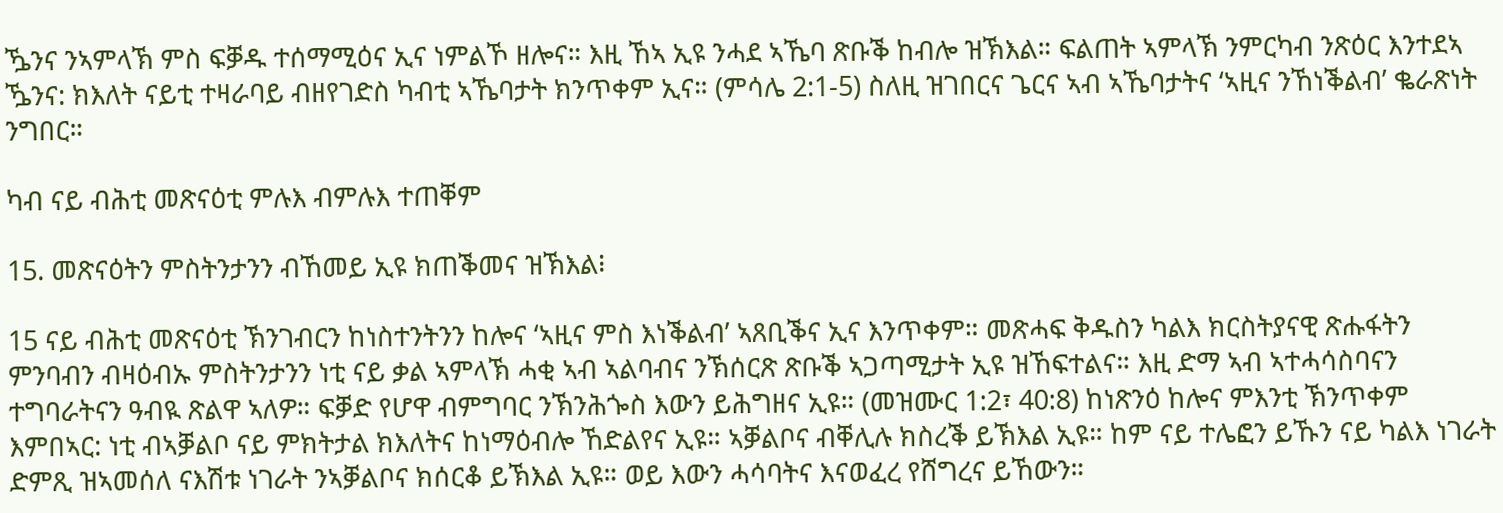ዄንና ንኣምላኽ ምስ ፍቓዱ ተሰማሚዕና ኢና ነምልኾ ዘሎና። እዚ ኸኣ ኢዩ ንሓደ ኣኼባ ጽቡቕ ከብሎ ዝኽእል። ፍልጠት ኣምላኽ ንምርካብ ንጽዕር እንተደኣ ዄንና: ክእለት ናይቲ ተዛራባይ ብዘየገድስ ካብቲ ኣኼባታት ክንጥቀም ኢና። (ምሳሌ 2:1-5) ስለዚ ዝገበርና ጌርና ኣብ ኣኼባታትና ‘ኣዚና ንኸነቕልብ’ ቈራጽነት ንግበር።

ካብ ናይ ብሕቲ መጽናዕቲ ምሉእ ብምሉእ ተጠቐም

15. መጽናዕትን ምስትንታንን ብኸመይ ኢዩ ክጠቕመና ዝኽእል፧

15 ናይ ብሕቲ መጽናዕቲ ኽንገብርን ከነስተንትንን ከሎና ‘ኣዚና ምስ እነቕልብ’ ኣጸቢቕና ኢና እንጥቀም። መጽሓፍ ቅዱስን ካልእ ክርስትያናዊ ጽሑፋትን ምንባብን ብዛዕብኡ ምስትንታንን ነቲ ናይ ቃል ኣምላኽ ሓቂ ኣብ ኣልባብና ንኽሰርጽ ጽቡቕ ኣጋጣሚታት ኢዩ ዝኸፍተልና። እዚ ድማ ኣብ ኣተሓሳስባናን ተግባራትናን ዓብዪ ጽልዋ ኣለዎ። ፍቓድ የሆዋ ብምግባር ንኽንሕጐስ እውን ይሕግዘና ኢዩ። (መዝሙር 1:2፣ 40:8) ከነጽንዕ ከሎና ምእንቲ ኽንጥቀም እምበኣር: ነቲ ብኣቓልቦ ናይ ምክትታል ክእለትና ከነማዕብሎ ኸድልየና ኢዩ። ኣቓልቦና ብቐሊሉ ክስረቕ ይኽእል ኢዩ። ከም ናይ ተሌፎን ይኹን ናይ ካልእ ነገራት ድምጺ ዝኣመሰለ ናእሽቱ ነገራት ንኣቓልቦና ክሰርቆ ይኽእል ኢዩ። ወይ እውን ሓሳባትና እናወፈረ የሸግረና ይኸውን።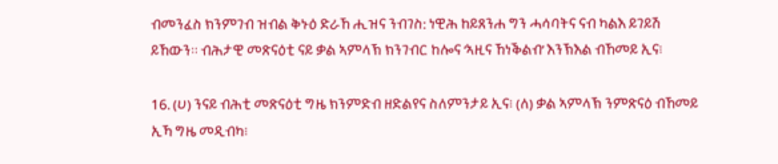ብመንፈስ ክንምገብ ዝብል ቅኑዕ ድራኸ ሒዝና ንብገስ: ነዊሕ ከይጸንሐ ግን ሓሳባትና ናብ ካልእ ይገይሽ ይኸውን። ብሕታዊ መጽናዕቲ ናይ ቃል ኣምላኽ ክንገብር ከሎና ‘ኣዚና ኸነቕልብ’ እንኽእል ብኸመይ ኢና፧

16. (ሀ) ንናይ ብሕቲ መጽናዕቲ ግዜ ክንምድብ ዘድልየና ስለምንታይ ኢና፧ (ለ) ቃል ኣምላኽ ንምጽናዕ ብኸመይ ኢኻ ግዜ መዲብካ፧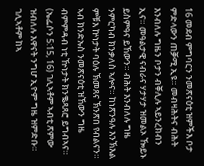16 መደብ ምግባርን ንመጽናዕቲ ዝምችእ ቦታ ምድላውን ጠቓሚ ኢዩ። መብዛሕትና ብሕት እንብለሉ ግዜን ቦታን ብቐሊሉ ኣይንረክብን ኢና። መዓልታዊ ናብራና ሃታሃታ ዝመልኦ ዀይኑ ይስምዓና ይኸውን። ብሕት እንብለሉ ግዜ ንምርካብ ክንቃለስ ኣሎና። ከነጽንዓሉ እንኽእል ምቹእ ኵነታት ባዕሉ ኽመጸና ኽንጽበ የብልናን። ኣብ ክንድኡስ ንመጽናዕቲ ዝኸውን ግዜ ብምምዳብ ነቲ ዅነታት ክንቈጻጸሮ ይግብኣና። (ኤፌሶን 5:15, 16) ገሊኣቶም ኣብቲ ጽምው ዝብለሉ እዋናት ንግሆ ኢዮም ግዜ ዝምድቡ። ገሊኣቶም ከኣ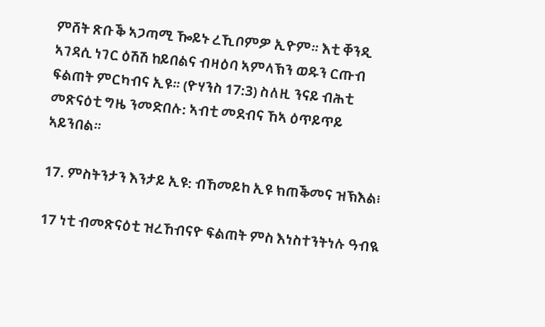ምሸት ጽቡቕ ኣጋጣሚ ዀይኑ ረኺቦምዎ ኢዮም። እቲ ቐንዲ ኣገዳሲ ነገር ዕሽሽ ከይበልና ብዛዕባ ኣምላኽን ወዱን ርጡብ ፍልጠት ምርካብና ኢዩ። (ዮሃንስ 17:3) ስለዚ ንናይ ብሕቲ መጽናዕቲ ግዜ ንመድበሉ: ኣብቲ መደብና ኸኣ ዕጥይጥይ ኣይንበል።

17. ምስትንታን እንታይ ኢዩ: ብኸመይከ ኢዩ ክጠቕመና ዝኽእል፧

17 ነቲ ብመጽናዕቲ ዝረኸብናዮ ፍልጠት ምስ እነስተንትነሉ ዓብዪ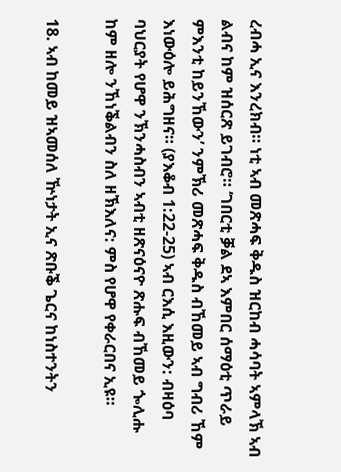ረብሓ ኢና እንረክብ። ነቲ ኣብ መጽሓፍ ቅዱስ ዝርከብ ሓሳባት ኣምላኽ ኣብ ልብና ከም ዝሰርጽ ይገብሮ። ‘ገበርቲ ቓል ደኣ እምበር ሰማዕቲ ጥራይ ምእንቲ ከይንኸውን’ ንምኽሪ መጽሓፍ ቅዱስ ብኸመይ ኣብ ግብሪ ኸም እነውዕሎ ይሕግዘና። (ያእቆብ 1:22-25) ኣብ ርእሲ እዚውን: ብዛዕባ ባህርያት የሆዋ ንኽንሓስብን ኣብቲ ዘጽናዕናዮ ጽሑፍ ብኸመይ ጐሊሑ ከም ዘሎ ንኸነቕልብን ስለ ዘኽእለና: ምስ የሆዋ የቀራርበና ኢዩ።

18. ኣብ ከመይ ዝኣመሰለ ዅነታት ኢና ጽቡቕ ጌርና ከነስተንትን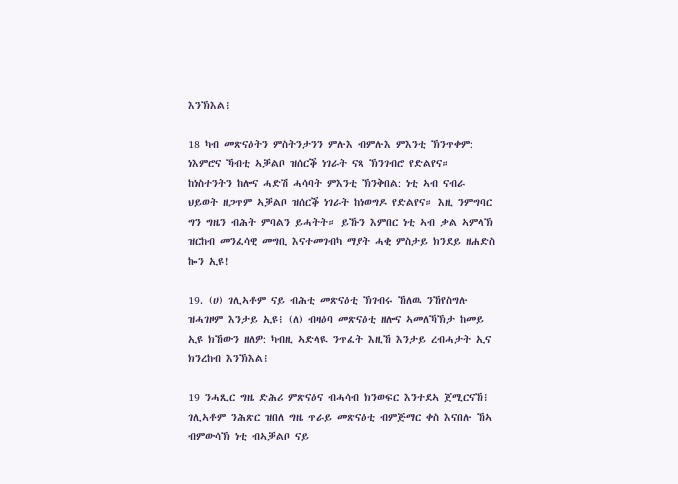እንኽእል፧

18 ካብ መጽናዕትን ምስትንታንን ምሉእ ብምሉእ ምእንቲ ኽንጥቀም: ነእምሮና ኻብቲ ኣቓልቦ ዝሰርቕ ነገራት ናጻ ኽንገብሮ የድልየና። ከነስተንትን ከሎና ሓድሽ ሓሳባት ምእንቲ ኽንቅበል: ነቲ ኣብ ናብራ ህይወት ዘጋጥም ኣቓልቦ ዝሰርቕ ነገራት ከነወግዶ የድልየና። እዚ ንምግባር ግን ግዜን ብሕት ምባልን ይሓትት። ይኹን እምበር ነቲ ኣብ ቃል ኣምላኽ ዝርከብ መንፈሳዊ መግቢ እናተመገብካ ማያት ሓቂ ምስታይ ክንደይ ዘሐድስ ኰን ኢዩ!

19. (ሀ) ገሊኣቶም ናይ ብሕቲ መጽናዕቲ ኽገብሩ ኸለዉ ንኸየስግሉ ዝሓገዞም እንታይ ኢዩ፧ (ለ) ብዛዕባ መጽናዕቲ ዘሎና ኣመለኻኽታ ከመይ ኢዩ ክኸውን ዘለዎ: ካብዚ ኣድላዪ ንጥፈት እዚኸ እንታይ ረብሓታት ኢና ክንረከብ እንኽእል፧

19 ንሓጺር ግዜ ድሕሪ ምጽናዕና ብሓሳብ ክንወፍር እንተደኣ ጀሚርናኸ፧ ገሊኣቶም ንሕጽር ዝበለ ግዜ ጥራይ መጽናዕቲ ብምጅማር ቀስ እናበሉ ኸኣ ብምውሳኽ ነቲ ብኣቓልቦ ናይ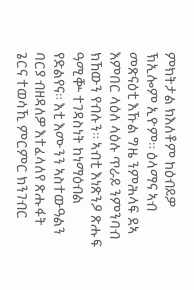ምክትታል ክእለቶም ከዕብይዎ ኽኢሎም ኢዮም። ዕላማና ኣብ መጽናዕቲ እኹል ግዜ ንምሕላፍ ደኣ እምበር ላዕለ ላዕሉ ጥራይ ንምንባብ ክኸውን የብሉን። ኣብቲ እነጽንዖ ጽሑፍ ዓሚቝ ተገዳስነት ከነማዕብል የድልየና። እቲ እሙንን ኣስተውዓልን ባርያ ብዘዳለዎ እተፈላለየ ጽሑፋት ጌርና ተወሳኺ ምርምር ክንገብር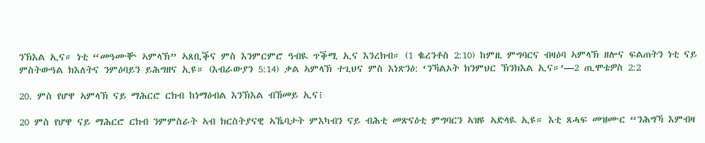ንኽእል ኢና። ነቲ “መዓሙቝ ኣምላኽ” ኣጸቢቕና ምስ እንምርምሮ ዓብዪ ጥቕሚ ኢና እንረክብ። (1 ቈረንቶስ 2:10) ከምዚ ምግባርና ብዛዕባ ኣምላኽ ዘሎና ፍልጠትን ነቲ ናይ ምስትውዓል ክእለትና ንምዕባይን ይሕግዘና ኢዩ። (እብራውያን 5:14) ቃል ኣምላኽ ተጊህና ምስ እነጽንዕ: ‘ንኻልኦት ክንምህር ኽንክእል ኢና።’—2 ጢሞቴዎስ 2:2

20. ምስ የሆዋ ኣምላኽ ናይ ማሕርሮ ርክብ ከነማዕብል እንኽእል ብኸመይ ኢና፧

20 ምስ የሆዋ ናይ ማሕርሮ ርክብ ንምምስራት ኣብ ክርስትያናዊ ኣኼባታት ምእካብን ናይ ብሕቲ መጽናዕቲ ምግባርን ኣዝዩ ኣድላዪ ኢዩ። እቲ ጸሓፍ መዝሙር “ንሕግኻ እምብዛ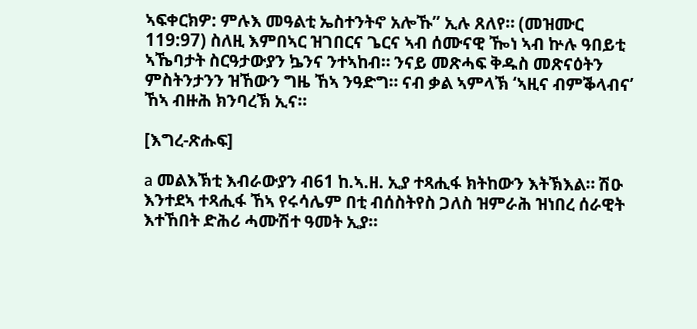ኣፍቀርክዎ: ምሉእ መዓልቲ ኤስተንትኖ አሎኹ” ኢሉ ጸለየ። (መዝሙር 119:97) ስለዚ እምበኣር ዝገበርና ጌርና ኣብ ሰሙናዊ ዀነ ኣብ ኵሉ ዓበይቲ ኣኼባታት ስርዓታውያን ኴንና ንተኣከብ። ንናይ መጽሓፍ ቅዱስ መጽናዕትን ምስትንታንን ዝኸውን ግዜ ኸኣ ንዓድግ። ናብ ቃል ኣምላኽ ‘ኣዚና ብምቕላብና’ ኸኣ ብዙሕ ክንባረኽ ኢና።

[እግረ-ጽሑፍ]

a መልእኽቲ እብራውያን ብ61 ከ.ኣ.ዘ. ኢያ ተጻሒፋ ክትከውን እትኽእል። ሽዑ እንተደኣ ተጻሒፋ ኸኣ የሩሳሌም በቲ ብሰስትየስ ጋለስ ዝምራሕ ዝነበረ ሰራዊት እተኸበት ድሕሪ ሓሙሽተ ዓመት ኢያ።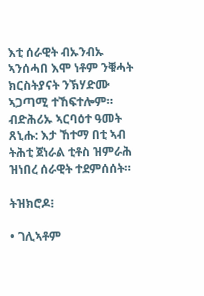እቲ ሰራዊት ብኡንብኡ ኣንሰሓበ እሞ ነቶም ንቑሓት ክርስትያናት ንኽሃድሙ ኣጋጣሚ ተኸፍተሎም። ብድሕሪኡ ኣርባዕተ ዓመት ጸኒሑ: እታ ኸተማ በቲ ኣብ ትሕቲ ጀነራል ቲቶስ ዝምራሕ ዝነበረ ሰራዊት ተደምሰሰት።

ትዝክሮዶ፧

• ገሊኣቶም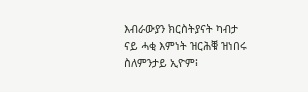እብራውያን ክርስትያናት ካብታ ናይ ሓቂ እምነት ዝርሕቑ ዝነበሩ ስለምንታይ ኢዮም፧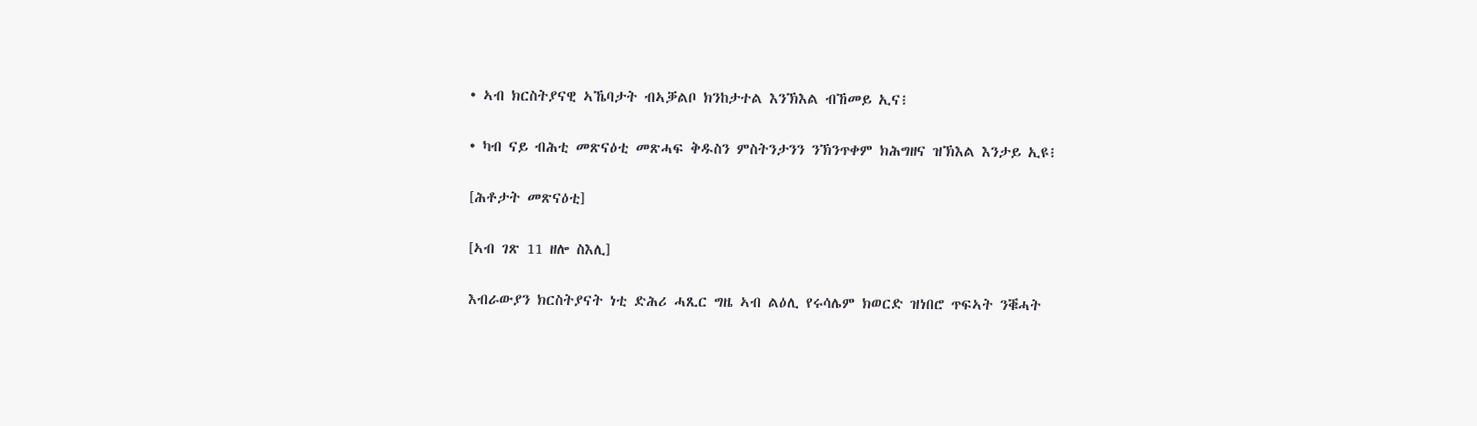• ኣብ ክርስትያናዊ ኣኼባታት ብኣቓልቦ ክንከታተል እንኽእል ብኸመይ ኢና፧

• ካብ ናይ ብሕቲ መጽናዕቲ መጽሓፍ ቅዱስን ምስትንታንን ንኽንጥቀም ክሕግዘና ዝኽእል እንታይ ኢዩ፧

[ሕቶታት መጽናዕቲ]

[ኣብ ገጽ 11 ዘሎ ስእሊ]

እብራውያን ክርስትያናት ነቲ ድሕሪ ሓጺር ግዜ ኣብ ልዕሊ የሩሳሌም ክወርድ ዝነበሮ ጥፍኣት ንቑሓት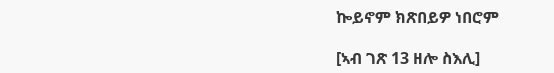ኰይኖም ክጽበይዎ ነበሮም

[ኣብ ገጽ 13 ዘሎ ስእሊ]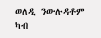ወለዲ ንውሉዳቶም ካብ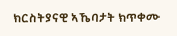ክርስትያናዊ ኣኼባታት ክጥቀሙ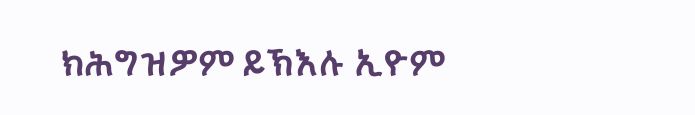ክሕግዝዎም ይኽእሉ ኢዮም